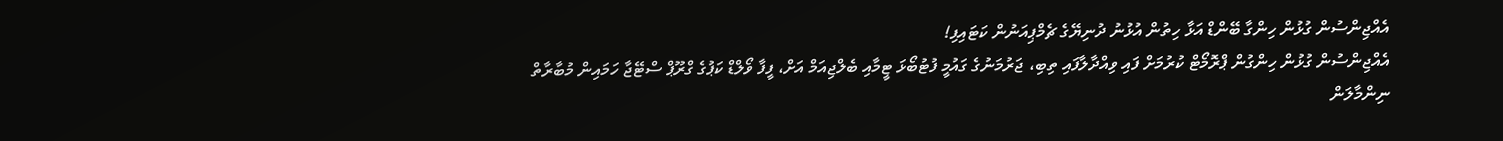އެއްޖިންސުން ގުޅުން ހިންގާ ބޭންޑް އަޅާ ހިތުން އުޅުނު ދުނިޔޭގެ ޗެމްޕިއަނުން ކަޓައިފި!
އެއްޖިންސުން ގުޅުން ހިންގުން ޕްރޮމޯޓް ކުރުމަށް ފައި ވިއްދާލާފައި ތިބި، ޖަރުމަނުގެ ގައުމީ ފުޓުބޯޅަ ޓީމާއި ބެލްޖިއަމް އަށް، ފީފާ ވޯލްޑް ކަޕުގެ ގްރޫޕް ސްޓޭޖާ ހަމައިން މުބާރާތް ނިންމާލަން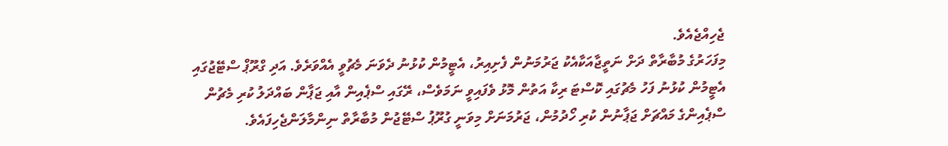ޖެހިއްޖެއެވެ.
މިފަހަރުގެ މުބާރާތް ދަށް ނަތީޖާއަކާއެކު ޖަރުމަނުން ފެށިއިރު، އެޓީމުން ކުޅުނު ދެވަނަ މެޗުވީ އެއްވަރެވެ. އަދި ގްރޫޕް ސްޓޭޖުގައި އެޓީމުން ކުޅުނު ފަހު މެޗުގައި ކޮސްޓަ ރިކާ އަތުން މޮޅު ވެފައިވީ ނަމަވެސް، ރޭގައި ސްޕެއިން އާއި ޖަޕާން ބައްދަލު ކުރި މެޗުން ސްޕެއިންގެ މައްޗަށް ޖަޕާނުން ކުރި ހޯދުމުން، ޖަރުމަނަށް މިވަނީ ގުރޫޕު ސްޓޭޖުން މުބާރާތް ނިންމާލަންޖެހިފައެވެ.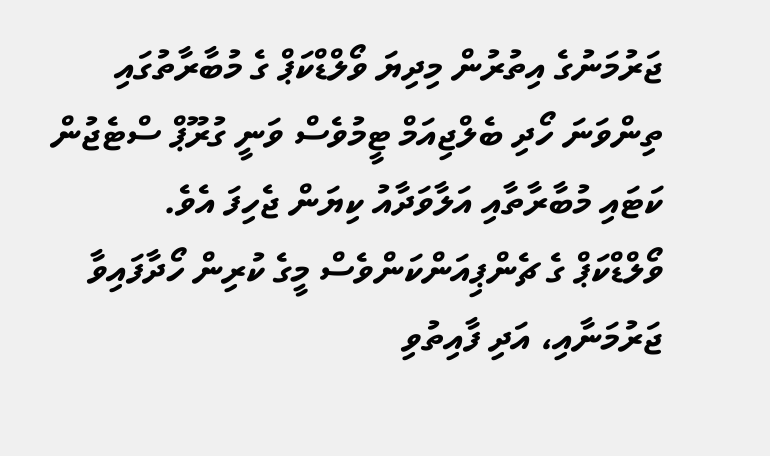ޖަރުމަނުގެ އިތުރުން މިދިޔަ ވޯލްޑްކަޕް ގެ މުބާރާތުގައި ތިންވަނަ ހޯދި ބެލްޖިއަމް ޓީމުވެސް ވަނީ ގުރޫޕް ސްޓެޖުން ކަޓައި މުބާރާތާއި އަލާވަދާއު ކިޔަން ޖެހިފަ އެވެ.
ވޯލްޑްކަޕް ގެ ޗެންޕިއަންކަންވެސް މީގެ ކުރިން ހޯދާފައިވާ ޖަރުމަނާއި، އަދި ފާއިތުވި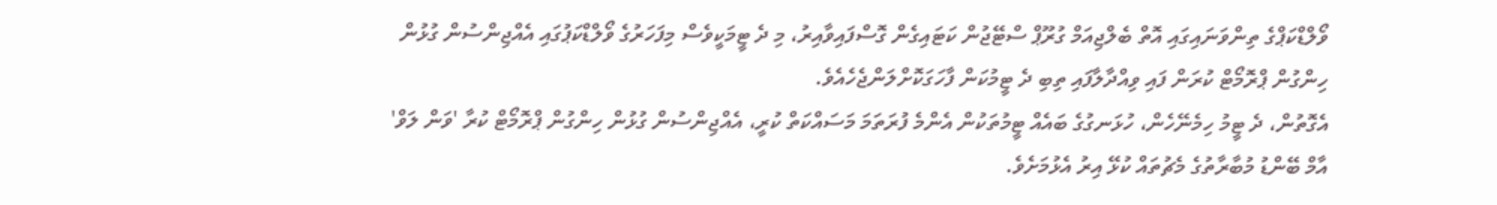ވޯލްޑްކަޕްގެ ތިންވަނައިގައި އޮތް ބެލްޖިއަމް ގުރޫޕް ސްޓޭޖުން ކަޓައިގެން ގޮސްފައިވާއިރު، މި ދެ ޓީމަކީވެސް މިފަހަރުގެ ވޯލްޑްކަޕުގައި އެއްޖިންސުން ގުޅުން ހިންގުން ޕްރޮމޯޓް ކުރަން ފައި ވިއްދާލާފައި ތިބި ދެ ޓީމުކަން ފާހަގަކޮށްލަންޖެހެއެވެ.
އެގޮތުން، ދެ ޓީމު ހިމެނޭހެން، ހުޅަނގުގެ ބައެއް ޓީމުތަކުން އެންމެ ފުރަތަމަ މަސައްކަތް ކުރީ، އެއްޖިންސުން ގުޅުން ހިންގުން ޕްރޮމޯޓް ކުރާ 'ވަން ލަވް' އާމް ބޭންޑު މުބާރާތުގެ މެޗުތައް ކުޅޭ އިރު އެޅުމަށެވެ.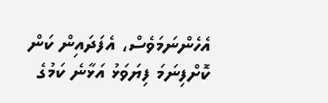އެހެންނަމަވެސް، އެފަދައިން ކަން ކޮށްފިނަމަ ފިޔަވަޅު އަޅާނެ ކަމުގެ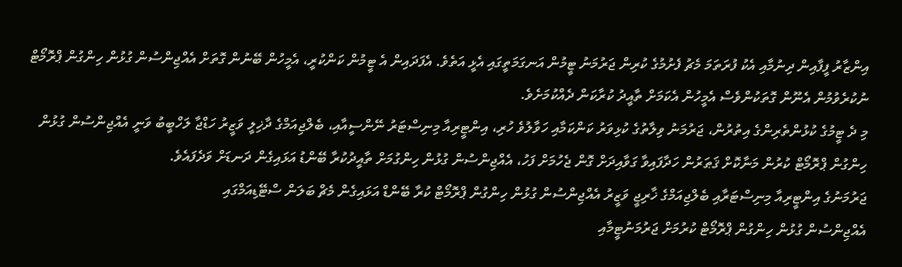އިންޒާރު ފީފާއިން ދިނުމާއި އެކު ފުރަތަމަ މެޗު ފެށުމުގެ ކުރިން ޖަރުމަނު ޓީމުން އަނގަމަތީގައި އެޅީ އަތެވެ. އެފަދައިން އެ ޓީމުން ކަންކުރީ، އެމީހުން ބޭނުން ގޮތަށް އެއްޖިންސުން ގުޅުން ހިންގުން ޕްރޮމޯޓް ނުކުރެވުމުން އެނޫން ގޮތަކުންވެސް އެމީހުން އެކަމަށް ތާއީދު ކުރާކަން ދެއްކުމަށެވެ.
މި ދެ ޓީމުގެ ކުޅުންތެރިންގެ އިތުރުން، ޖަރުމަނު ވިލާތުގެ ކުޅިވަރު ކަންކަމާއި ހަވާލުވެ ހުރި، އިންޓީރިއާ މިނިސްޓަރު ނޭންސީއާއި، ބެލްޖިއަމްގެ ދާޚިލީ ވަޒީރު ހަޑްޖާ ލަހްބީބު ވަނީ އެއްޖިންސުން ގުޅުން ހިންގުން ޕްރޮމޯޓް ކުރުން މަނާކޮށް ޤަޠަރުން ހަދާފައިވާ ގަވާއިދަށް ގޮން ޖެހުމަށް ފަހު، އެއްޖިންސުން ގުޅުން ހިންގުމަށް ތާއީދުކުރާ ބޭންޑު އަޅައިގެން ދަނޑަށް ވަދެފައެވެ.
ޖަރުމަނުގެ އިންޓީރިއާ މިނިސްޓަރާއި ބެލްޖިއަމްގެ ޚާރިޖީ ވަޒީރު އެއްޖިންސުން ގުޅުން ހިންގުން ޕްރޮމޯޓް ކުރާ ބޭންޑް އަޅައިގެން މެޗް ބަލަން ސްޓޭޑިއަމްގައި
އެއްޖިންސުން ގުޅުން ހިންގުން ޕްރޮމޯޓް ކުރުމަށް ޖަރުމަނުޓީމާއި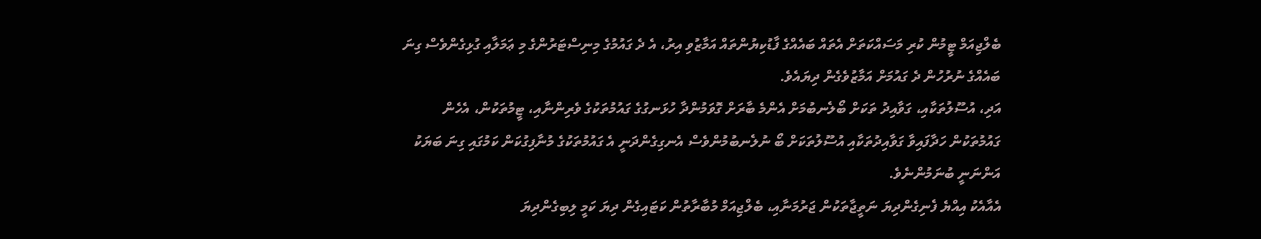ބެލްޖިއަމް ޓީމުން ކުރި މަސައްކަތަށް އެތައް ބައެއްގެ ފާޑުކިޔުންތައް އަމާޒުވި އިރު، އެ ދެ ގައުމުގެ މިނިސްޓަރުންގެ މި ޢަމަލާއި ގުޅިގެންވެސް ގިނަ ބައެއްގެ ނުރުހުން ދެ ގައުމަށް އަމާޒުވެގެން ދިޔައެވެ.
އަދި، އުސޫލުތަކާއި، ގަވާއިދު ތަކަށް ބޯލެނބުމަށް އެންމެ ބާރަށް ގޮވަމުންދާ ހުޅަނގުގެ ގައުމުތަކުގެ ވެރިންނާއި، ޓީމުތަކުން، އެހެން ގައުމުތަކުން ހަދާފައިވާ ގަވާއިދުތަކާއި އުސޫލުތަކަށް ބޯ ނުލެނބުމުންވެސް އެނގިގެންދަނީ އެ ގައުމުތަކުގެ މުނާފިގުކަން ކަމުގައި ގިނަ ބަޔަކު އަންނަނީ ބުނަމުންނެވެ.
އެއާއެކު އިއްޔެ ފެނިގެންދިޔަ ނަތީޖާތަކުން ޖަރުމަނާއި، ބެލްޖިއަމް މުބާރާތުން ކަޓައިގެން ދިޔަ ކަމީ ލިބިގެންދިޔަ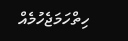ހިތްހަމަޖެހުމެއް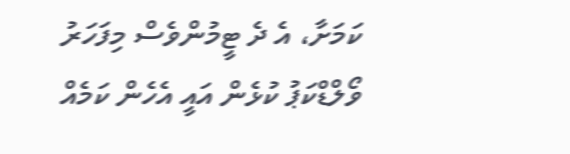ކަމަށާ، އެ ދެ ޓީމުންވެސް މިފަހަރު ވޯލްޑްކަޕު ކުޅެން އައީ އެހެން ކަމެއް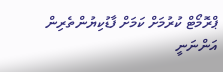ޕްރޮމޯޓް ކުރުމަށް ކަމަށް ފާޑުކިޔުންތެރިން އަންނަނީ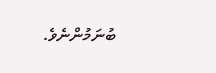ބުނަމުންނެވެ.